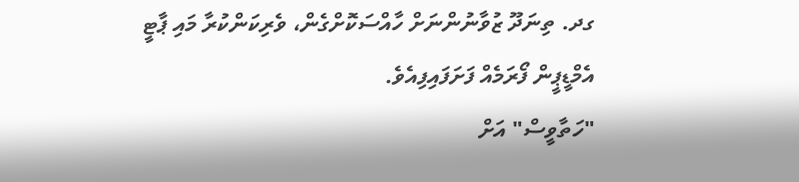ގދ. ތިނަދޫ ޒުވާނުންނަށް ހާއްސަކޮށްގެން، ވެރިކަންކުރާ މައި ޕާޓީ އެމްޑީޕީން ފޯރަމެއް ފަށަފައިފިއެވެ.
"ހަތާވީސް" އަށް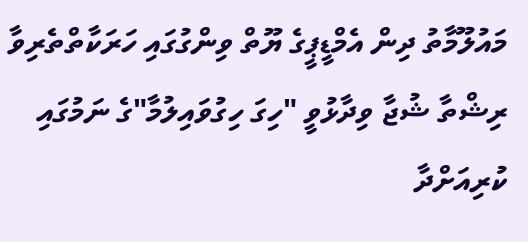މައުލޫމާތު ދިން އެމްޑީޕީގެ ޔޫތް ވިންގުގައި ހަރަކާތްތެރިވާ ރިޝްތާ ޝުޖާ ވިދާޅުވީ "ހިގަ ހިގުވައިލުމާ"ގެ ނަމުގައި ކުރިއަށްދާ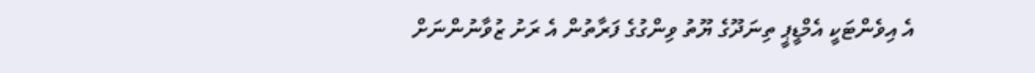އެ އިވެންޓަކީ އެމްޑީޕީ ތިނަދޫގެ ޔޫތު ވިންގުގެ ފަރާތުން އެ ރަށު ޒުވާނުންނަށް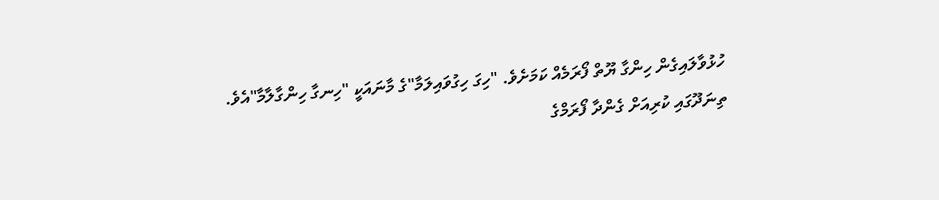ހުޅުވާލައިގެން ހިންގާ ޔޫތް ފޯރަމެއް ކަމަށެވެ. "ހިގަ ހިގުވައިލަމާ"ގެ މާނައަކީ "ހިނގާ ހިންގާލާމާ"އެވެ.
ތިނަދޫގައި ކުރިއަށް ގެންދާ ފޯރަމްގެ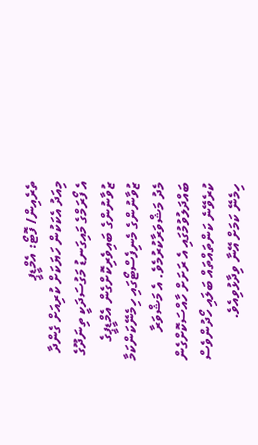ތެރެއިން/ ފޮޓޯ: އެމްޑީޕީ
މިއަދު އެކަކުން ހަޔަކަށް ކުރިއަށް ގެންދާ އެ ފޯރަމްގެ މައިގަނޑު މަގުސަދަކީ ތިނަދޫގެ ޒުވާނުންގެ ބައިވެރިކޮށްގެން އެމްޑީޕީގެ ޒުވާނުންގެ މެނިފެސްޓޯގައި ހިމެނޭކަންކަމާ މެދު މަޝްވަރާކުރުމެވެ. އެ މަޝްވަރާ ބައްދަލުވުމުގައި އެ ރަށަށް ހާއްސަކޮށްގެން ކުރެވޭނެ ކަންތައްތައް ބަލައި ހޯދުންވެސް ހިމެނޭ ކަމަށް އޭނާ ވިދާޅުވިއެވެ.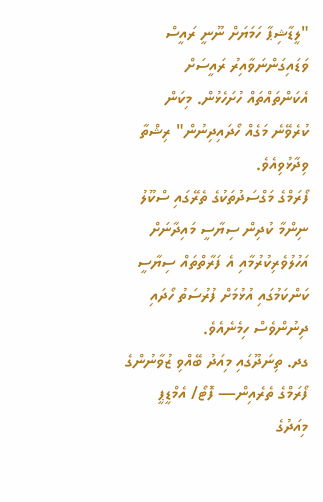"ލީޑާޝިޕާ ހަމަޔަށް ނޫނީ ރައީސް ވަޑައިގަންނަވާއިރު ރައީސަށް އެކަންތައްތައް ހުށަހެޅުން. މިކަން ކުރެވޭނެ މަގެއް ހޯދައިދިނުން" ރިޝްތާ ވިދާޅުވިއެވެ.
ފޯރަމްގެ މަގްސަދުތަކުގެ ތެރޭގައި ސްކޫލު ނިންމާ ކުދިން ސިޔާސީ މައިދާނަށް އަހުލުވެރިކުރުމާއި އެ ފަރާތްތައް ސިޔާސީ ކަންކަމުގައި އުޅުމަށް ފުރުސަތު ހޯދައި ދިނުންވެސް ހިމެނެއެވެ.
ގދ. ތިނަދޫގައި މިއަދު ބޭއްވި ޒުވާނުންގެ ފޯރަމްގެ ތެރެއިން— ފޮޓޯ/ އެމްޑީޕީ
މިއަދުގެ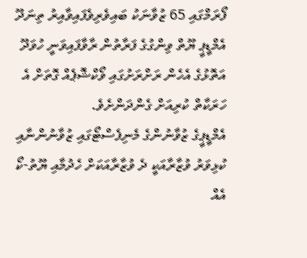ފޯރަމްގައި 65 ޒުވާނަކު ބައިވެރިވެފައިވާއިރު ތިނަދޫ އެމްޑީޕީ ޔޫތް ވިންގުގެ ފަރާތުން ރާވާފައިވަނީ ހުވަދޫ އަތޮޅުގެ އެހެން ރަށްރަށުގައި ވޯކްޝޮޕެއް ގޮތަށް އެ ހަރަކާތް ކުރިއަށް ގެންދަންށެވެ.
އެމްޑީޕީގެ ޒުވާނުންގެ މެނިފެސްޓޯގައި ޒުވާނުންނާއި ކުޅިވަރު ވުޒާރާއަކީ ދެ ވުޒާރާއަކަށް ހެދުމާއި ޔޫތު-ކޯ އެއް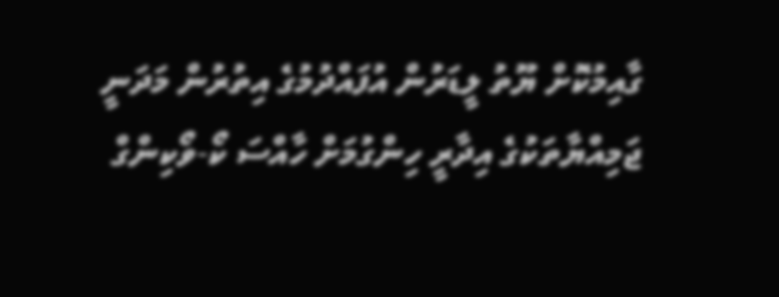ގާއިމުކޮށް ޔޫތު ލީޑަރުން އުފައްދުމުގެ އިތުރުން މަދަނީ ޖަމިއްޔާތަކުގެ އިދާރީ ހިންގުމަށް ހާއްސަ ކޯ-ވޯކިންގް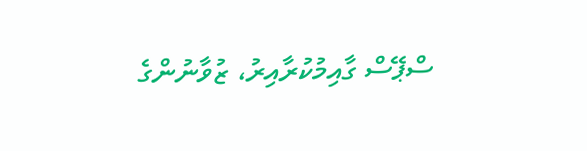ސްޕޭސް ގާއިމުކުރާއިރު، ޒުވާނުންގެ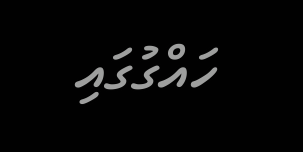ހައްގުގައި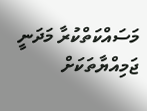މަސައްކަތްކުރާ މަދަނީ ޖަމިއްޔާތަކަށް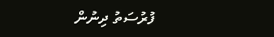ފުރުސަތު ދިނުން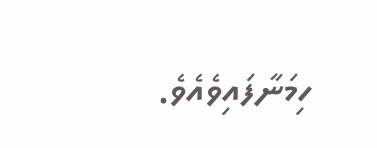ހިމަނާފައިވެއެވެ.